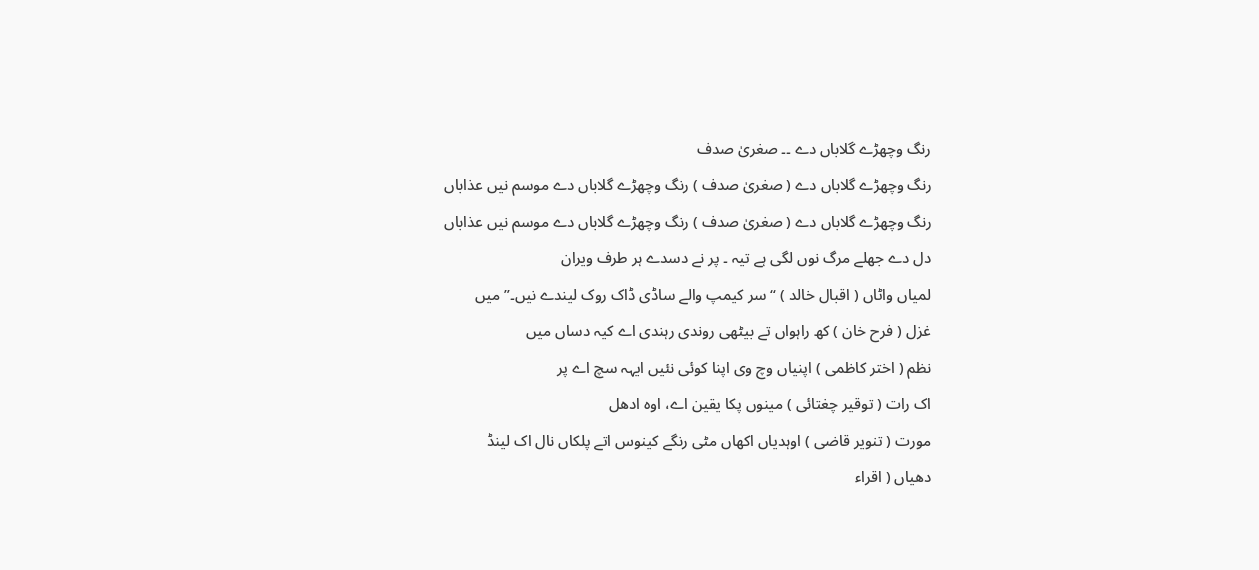رنگ وچھڑے گلاباں دے ۔۔ صغریٰ صدف
رنگ وچھڑے گلاباں دے ( صغریٰ صدف ) رنگ وچھڑے گلاباں دے موسم نیں عذاباں
رنگ وچھڑے گلاباں دے ( صغریٰ صدف ) رنگ وچھڑے گلاباں دے موسم نیں عذاباں
دل دے جھلے مرگ نوں لگی ہے تیہ ۔ پر نے دسدے ہر طرف ویران
لمیاں واٹاں ( اقبال خالد ) “سر کیمپ والے ساڈی ڈاک روک لیندے نیں۔” میں
غزل ( فرح خان ) کھ راہواں تے بیٹھی روندی رہندی اے کیہ دساں میں
نظم ( اختر کاظمی ) اپنیاں وچ وی اپنا کوئی نئیں ایہہ سچ اے پر
اک رات ( توقیر چغتائی ) مینوں پکا یقین اے، اوہ ادھل
مورت ( تنویر قاضی ) اوہدیاں اکھاں مٹی رنگے کینوس اتے پلکاں نال اک لینڈ
دھیاں ( اقراء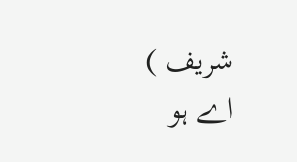شریف ) اے ہو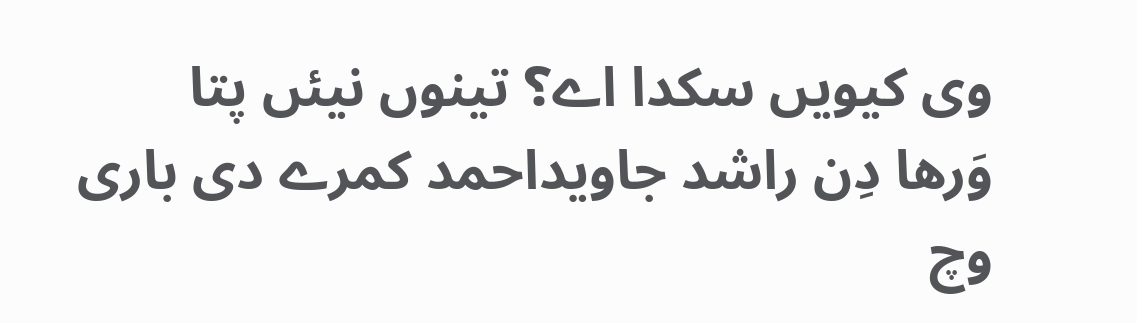وی کیویں سکدا اے؟ تینوں نیئں پتا
وَرھا دِن راشد جاویداحمد کمرے دی باری وچ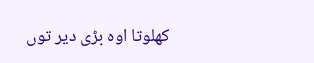کھلوتا اوہ بڑی دیر توں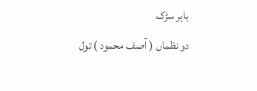باہر سڑک
دو نظماں ( آصف محمود ) تول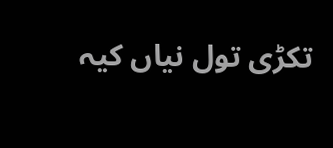تکڑی تول نیاں کیہ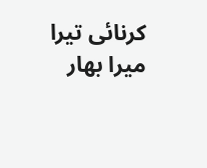کرنائی تیرا میرا بھار